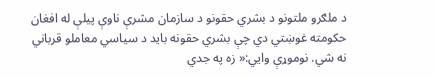د ملګرو ملتونو د بشري حقونو د سازمان مشرې ناوې پيلې له افغان حکومته غوښتي دي چې بشري حقونه باید د سیاسي معاملو قرباني نه شي. نوموړې وايي:« زه په جدي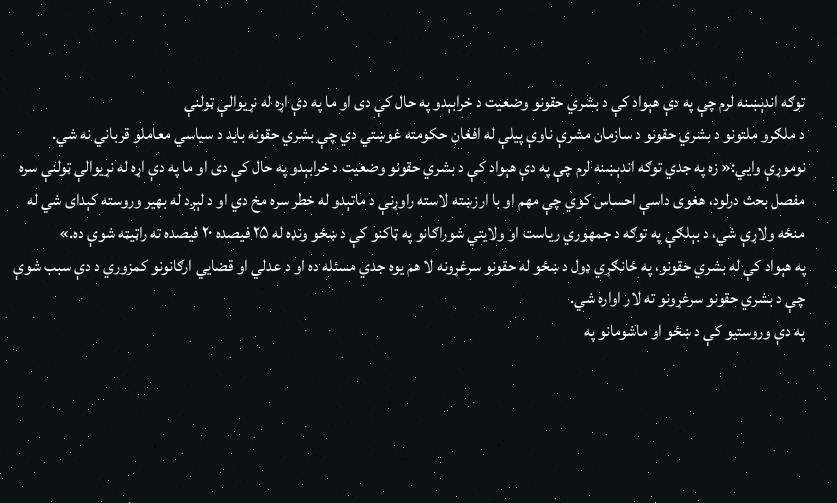توګه اندېښنه لرم چې په دې هېواد کې د بشري حقونو وضعیت د خرابېدو په حال کې دی او ما په دې اړه له نړیوالې ټولنې
د ملګرو ملتونو د بشري حقونو د سازمان مشرې ناوې پيلې له افغان حکومته غوښتي دي چې بشري حقونه باید د سیاسي معاملو قرباني نه شي.
نوموړې وايي:« زه په جدي توګه اندېښنه لرم چې په دې هېواد کې د بشري حقونو وضعیت د خرابېدو په حال کې دی او ما په دې اړه له نړیوالې ټولنې سره مفصل بحث درلود، هغوى داسې احساس کوي چې مهم او با ارزښته لاسته راوړنې د ماتېدو له خطر سره مخ دي او د لېږد له بهیر وروسته کېداى شي له منځه ولاړې شي، د بېلګې په توګه د جمهوري رياست او ولايتي شوراګانو په ټاكنو كې د ښځو ونډه له ۲۵ فيصده ۲۰ فيصده ته راټيټه شوې ده.»
په هېواد کې له بشري حقونو، په ځانګړي ډول د ښځو له حقونو سرغړونه لا هم يوه جدي مسئله ده او د عدلي او قضايي ارګانونو کمزوري د دې سبب شوې چې د بشري حقونو سرغړونو ته لار اواره شي.
په دې وروستيو کې د ښځو او ماشومانو په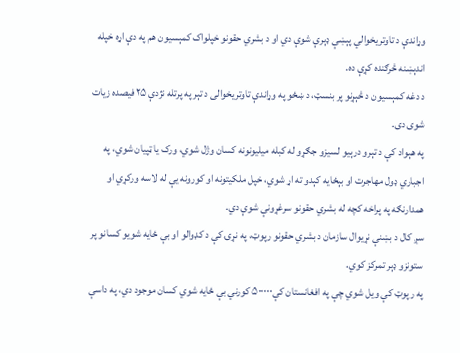وړاندې د تاوتريخوالي پېښې ډېرې شوې دي او د بشري حقونو خپلواک کمېسيون هم په دې اړه خپله اندېښنه څرګنده کړې ده.
د دغه کمېسیون د څېړنو پر بنسټ، د ښځو په وړاندې تاوتریخوالی د تېر په پرتله نژدې ۲۵ فیصده زیات شوی دی.
په هېواد کې د تېرو درېيو لسيزو جګړو له کبله ميليونونه كسان وژل شوي، ورک يا ټپيان شوي، په اجباري ډول مهاجرت او بېځايه کېدو ته اړ شوي، خپل ملکيتونه او کورونه يې له لاسه ورکړي او همدارنګه په پراخه كچه له بشري حقونو سرغړونې شوې دي.
سږ کال د بښنې نړیوال سازمان د بشري حقونو رپوټ، په نړۍ کې د کډوالو او بې ځایه شویو کسانو پر ستونزو ډېر تمركز كوي.
په رپوټ كې ويل شوي چې په افغانستان کې۵۰۰۰۰۰ کورني بې ځایه شوي کسان موجود دي، په داسې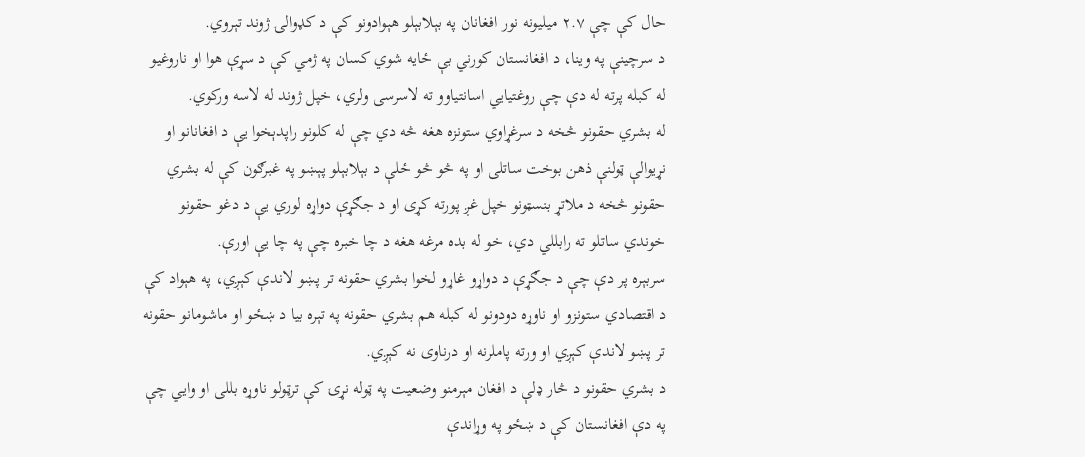حال كې چې ۲.۷ میلیونه نور افغانان په بېلابېلو هېوادونو کې د کډوالۍ ژوند تېروي.
د سرچينې په وينا، د افغانستان کورني بې ځایه شوي کسان په ژمي کې د سړې هوا او ناروغیو له کبله پرته له دې چې روغتیایي اسانتیاوو ته لاسرسی ولري، خپل ژوند له لاسه ورکوي.
له بشري حقونو څخه د سرغړاوي ستونزه هغه څه دي چې له کلونو راپدېخوا يې د افغانانو او نړیوالې ټولنې ذهن بوخت ساتلی او په څو څو ځلې د بېلابېلو پېښو په غبرګون کې له بشري حقونو څخه د ملاتړ بنسټونو خپل غږ پورته کړی او د جګړې دواړه لوري یې د دغو حقونو خوندي ساتلو ته رابللي دي، خو له بده مرغه هغه د چا خبره چې په چا یې اورې.
سربېره پر دې چې د جګړې د دواړو غاړو لخوا بشري حقونه تر پښو لاندې کېږي، په هېواد کې د اقتصادي ستونزو او ناوړه دودونو له کبله هم بشري حقونه په تېره بیا د ښځو او ماشومانو حقونه تر پښو لاندې کېږي او ورته پاملرنه او درناوى نه کېږي.
د بشري حقونو د څار ډلې د افغان مېرمنو وضعيت په ټوله نړۍ کې ترټولو ناوړه بللی او وايي چې په دې افغانستان كې د ښځو په وړاندې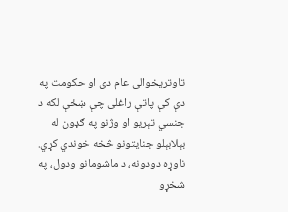تاوتريخوالی عام دی او حکومت په دې کې پاتې راغلی چې ښځې لکه د جنسي تېريو او وژنو په ګډون له بېلابېلو جنايتونو څخه خوندي کړي.
ناوړه دودونه، د ماشومانو ودول، په شخړو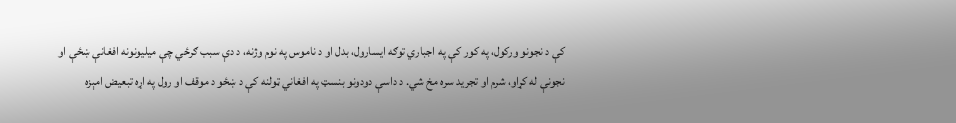کې د نجونو ورکول، په کور کې په اجباري توګه ايسارول، بدل او د ناموس په نوم وژنه، د دې سبب ګرځي چې ميليونونه افغانې ښځې او نجونې له کړاو، شرم او تجريد سره مخ شي. د داسې دودونو بنسټ په افغاني ټولنه کې د ښځو د موقف او رول په اړه تبعيض امېزه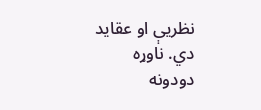نظريې او عقايد دي. ناوړه دودونه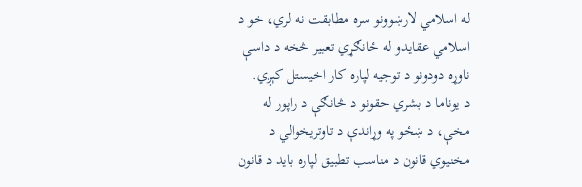له اسلامي لارښوونو سره مطابقت نه لري، خو د اسلامي عقايدو له ځانګړي تعبير څخه د داسې ناوړه دودونو د توجيه لپاره کار اخيستل کېږي.
د يوناما د بشري حقونو د څانګې د راپور له مخې، د ښځو په وړاندې د تاوتريخوالي د مخنيوي قانون د مناسب تطبيق لپاره بايد د قانون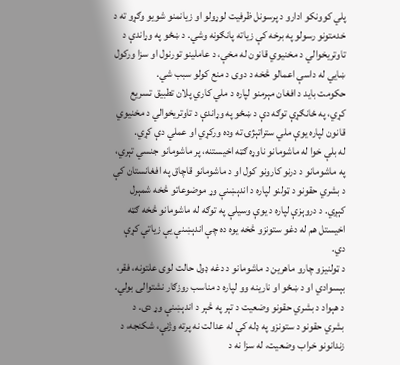پلي کوونکو ادارو د پرسونل ظرفيت لوړولو او زيانمنو شويو وګړو ته د خدمتونو رسولو په برخه کې زياته پانګونه وشي. د ښځو په وړاندې د تاوتريخوالي د مخنيوي قانون له مخې، د عاملينو تورنول او سزا ورکول ښايي له داسې اعمالو څخه د دوی د منع کولو سبب شي.
حکومت بايد د افغان مېرمنو لپاره د ملي کاري پلان تطبيق تسريع کړي، په ځانګړې توګه دې د ښځو په وړاندې د تاوتريخوالي د مخنيوي قانون لپاره يوې ملي ستراتېژۍ ته وده ورکړي او عملي دې کړي.
له بلې خوا له ماشومانو ناوړه ګټه اخيستنه، پر ماشومانو جنسي تېري، په ماشومانو د درنو کارونو کول او د ماشومانو قاچاق په افغانستان کې د بشري حقونو د ټولنو لپاره د اندېښنې وړ موضوعاتو څخه شمېرل کېږي. د دروېزې لپاره د یوې وسیلې په توګه له ماشومانو څخه ګټه اخيستل هم له دغو ستونزو څخه یوه ده چې اندېښنې یې زیاتې کړې دي.
د ټولنیزو چارو ماهرین د ماشومانو د دغه ډول حالت لوی علتونه، فقر، بېسوادي او د ښځو او نارینه وو لپاره د مناسب روزګار نشتوالی بولي.
د هېواد د بشري حقونو وضعیت د تېر په څېر د اندېښنې وړ دی. د بشري حقونو د ستونزو په ډله کې له عدالت نه پرته وژنې، شکنجه، د زندانونو خراب وضعیت، له سزا نه د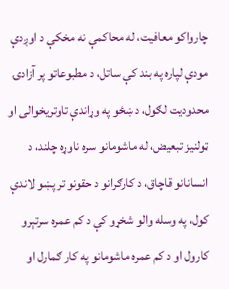چارواکو معافیت، له محاکمې نه مخکې د اوږدې مودې لپاره په بند کې ساتل، د مطبوعاتو پر آزادۍ محدودیت لګول، د ښځو په وړاندې تاوتریخوالی او ټولنیز تبعیض، له ماشومانو سره ناوړه چلند، د انسانانو قاچاق، د کارګرانو د حقونو تر پښو لاندې کول، په وسله والو شخړو کې د کم عمره سرتېرو کارول او د کم عمره ماشومانو په کار ګمارل او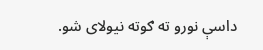داسې نورو ته ګوته نیولای شو.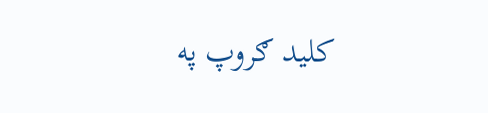کلید ګروپ په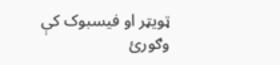ټویټر او فیسبوک کې وګورئ